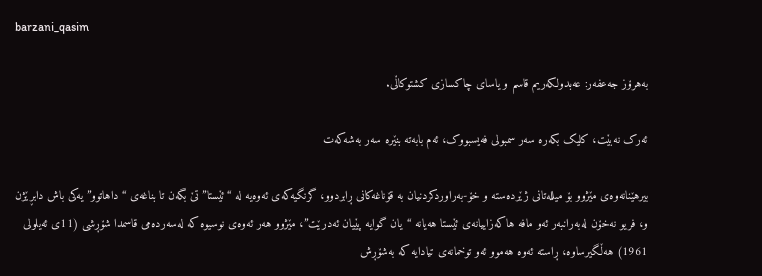barzani_qasim

به‌هرۆز جه‌عفه‌ر: عه‌بدولكه‌ریم قاسم و یاساى چاكسازى كشتوكاڵى.

ئەرک نەبێت، کلیک بکەرە سەر سمبولی فەیسبووک، ئەم بابەتە بنێرە سەر بەشەکەت

بیرهێنانه‌وه‌ى مێژوو بۆ میلله‌تانى ژێرده‌سته‌ و خۆ-به‌راوردكردنیان به‌ قۆناغه‌كانى ڕابردوو، گرنگیه‌كه‌ى ئه‌وه‌یه‌ له‌ “ئێستا” تێ بگه‌ن تا بناغه‌ى “داهاتوو” یه‌كى باش دابڕێژن و، فریو نه‌خۆن له‌به‌رانبه‌ر ئه‌و مافه‌ هاكه‌زاییانه‌ى ئێستا هه‌یانه‌ “یان گوایه‌ پێیان ئه‌درێت”، مێژوو هه‌ر ئه‌وه‌ى نوسیوه‌ كه‌ له‌سه‌رده‌مى قاسمدا شۆڕشى (11ى ئه‌یلولى 1961) هه‌ڵگیرساوه‌، ڕاسته‌ ئه‌وه‌ هه‌موو ئه‌و توخمانه‌ى تیادایه‌ كه‌ به‌شۆڕش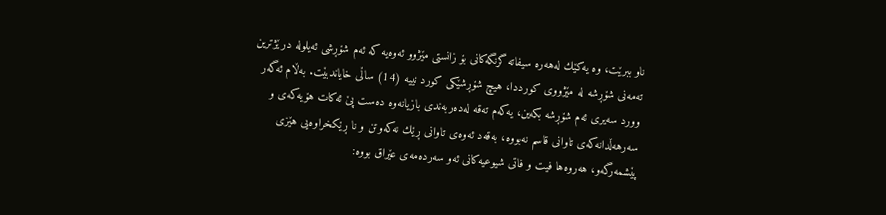ناو ببرێت، وه‌ یه‌كێك له‌هه‌ره‌ سیفاته‌ گرنگه‌كانى بۆ زانستى مێژوو ئه‌وه‌یه‌ كه‌ ئه‌م شۆڕشى ئه‌یلوله‌ درێژترین ته‌مه‌نى شۆڕشه‌ له‌ مێژووى كورددا، هیچ شۆڕشێكى كورد نییه‌ (14) ساڵى خایاندبێت. به‌ڵام ئه‌گه‌ر وورد سه‌یرى ئه‌م شۆڕشه‌ بكه‌ین، یه‌كه‌م ته‌قه‌ له‌ده‌ربه‌ندى بازیانه‌وه‌ ده‌ست پێ ئه‌كات هۆیه‌كه‌ى و سه‌رهه‌ڵدانه‌كه‌ى تاوانى قاسم نه‌بووه‌، به‌قه‌د ئه‌وه‌ى تاوانى ڕێك نه‌كه‌وتن و نا ڕێكخراوه‌یی هێزى پێشمه‌رگه‌و، هه‌روه‌ها فیت و فاتى شیوعیه‌كانى ئه‌و سه‌رده‌مه‌ى عێراق بووه‌: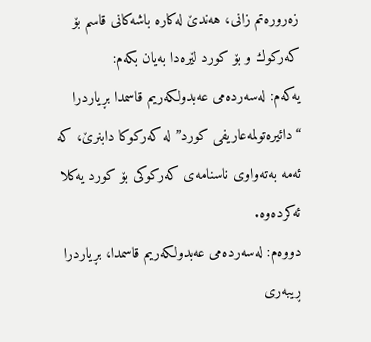زه‌روره‌تم زانى، هه‌ندێ له‌كاره‌ باشه‌كانى قاسم بۆ كه‌ركوك و بۆ كورد لێره‌دا به‌یان بكه‌م:
یه‌كه‌م: له‌سه‌رده‌مى عه‌بدولكه‌ریم قاسمدا بڕیاردرا “دائیره‌تولمه‌عاریفى كورد” له‌ كه‌ركوكا دابنرێ، كه‌ ئه‌مه‌ به‌ته‌واوى ناسنامه‌ى كه‌ركوكى بۆ كورد یه‌كلا ئه‌كرده‌وه‌.
دووه‌م: له‌سه‌رده‌مى عه‌بدولكه‌ریم قاسمدا، بڕیاردرا ڕیبه‌رى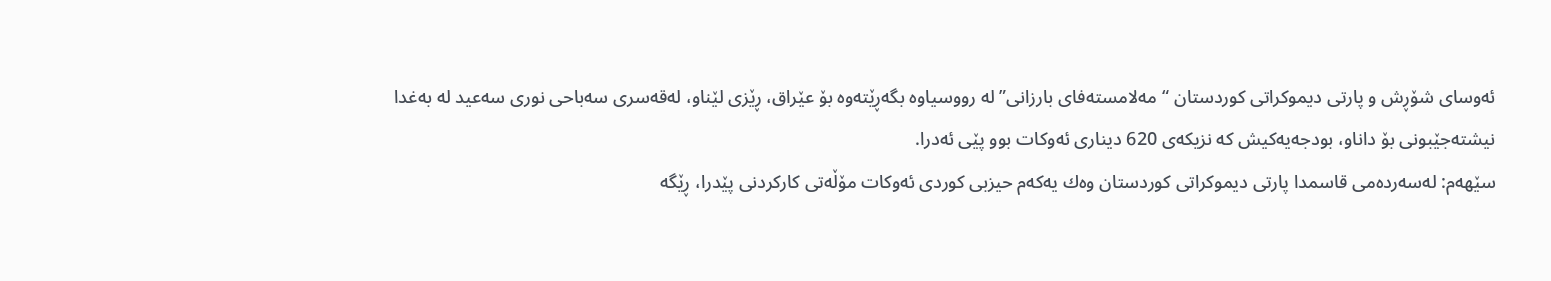ئه‌وساى شۆڕش و پارتى دیموكراتى كوردستان “مه‌لامسته‌فاى بارزانى” له رووسياوه بگه‌ڕێته‌وه‌ بۆ عێراق، ڕێزى لێناو، له‌قه‌سرى سه‌باحى نورى سه‌عید له‌ به‌غدا نیشته‌جێبونى بۆ داناو، بودجه‌یه‌كیش كه‌ نزیكه‌ى 620 دینارى ئه‌وكات بوو پێى ئه‌درا.
سێهه‌م: له‌سه‌رده‌مى قاسمدا پارتى دیموكراتى كوردستان وه‌ك یه‌كه‌م حیزبى كوردى ئه‌وكات مۆڵه‌تى كاركردنى پێدرا، ڕێگه‌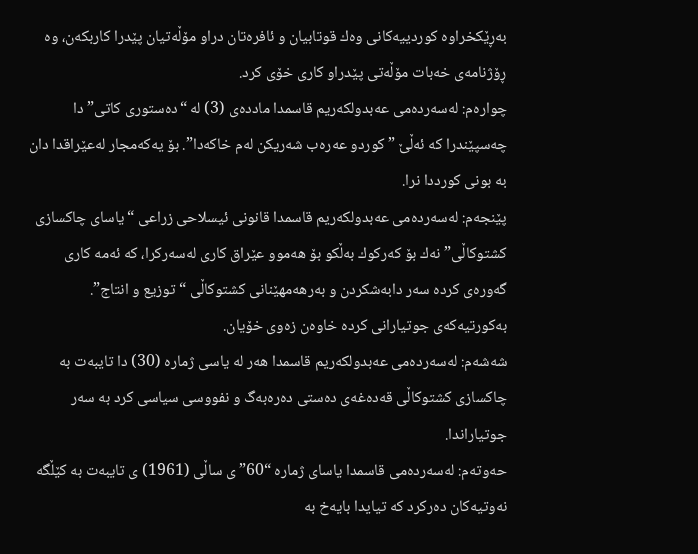به‌ڕێكخراوه‌ كوردییه‌كانى وه‌ك قوتابیان و ئافره‌تان دراو مۆڵه‌تیان پێدرا كاربكه‌ن، وه‌ ڕۆژنامه‌ى خه‌بات مۆڵه‌تى پێدراو كارى خۆى كرد.
چواره‌م: له‌سه‌رده‌مى عه‌بدولكه‌ریم قاسمدا مادده‌ى (3) له‌ “ده‌ستورى كاتى” دا چه‌سپێندرا كه‌ ئه‌ڵێ ” كوردو عه‌ره‌ب شه‌ریكن له‌م خاكه‌دا”. بۆ یه‌كه‌مجار له‌عێراقدا دان به‌ بونى كورددا نرا.
پێنجه‌م: له‌سه‌رده‌مى عه‌بدولكه‌ریم قاسمدا قانونى ئیسلاحى زراعى “یاساى چاكسازى كشتوكاڵى” نه‌ك بۆ كه‌ركوك به‌ڵكو بۆ هه‌موو عێراق كارى له‌سه‌ركرا، كه‌ ئه‌مه‌ كارى گه‌وره‌ى كرده‌ سه‌ر دابه‌شكردن و به‌رهه‌مهێنانى كشتوكاڵى “توزیع و انتاج”. به‌كورتیه‌كه‌ى جوتیارانى كرده‌ خاوه‌ن زه‌وى خۆیان.
شه‌شه‌م: له‌سه‌رده‌مى عه‌بدولكه‌ریم قاسمدا هه‌ر له‌ یاسى ژماره‌ (30) دا تایبه‌ت به‌ چاكسازى كشتوكاڵى قه‌ده‌غه‌ى ده‌ستى ده‌ره‌به‌گ و نفووسى سیاسی كرد به‌ سه‌ر جوتیاراندا.
حه‌وته‌م: له‌سه‌رده‌مى قاسمدا یاساى ژماره‌ “60” ى ساڵى (1961) ى تایبه‌ت به‌ كێڵگه‌ نه‌وتیه‌كان ده‌ركرد كه‌ تیایدا بایه‌خ به‌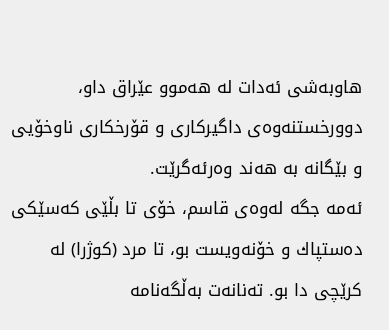هاوبه‌شى ئه‌دات له‌ هه‌موو عێراق داو، دوورخستنه‌وه‌ى داگیركارى و قۆرخكارى ناوخۆیی و بێگانه‌ به‌ هه‌ند وه‌رئه‌گرێت.
ئه‌مه‌ جگه‌ له‌وه‌ى قاسم، خۆى تا بڵێى كه‌سێكى ده‌ستپاك و خۆنه‌ویست بو، تا مرد (كوژرا) له‌ كرێچى دا بو. ته‌نانه‌ت به‌ڵگه‌نامه‌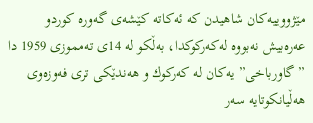مێژووییه‌كان شاهیدن كه‌ ئه‌كاته‌ كێشه‌ى گه‌وره‌ كوردو عه‌ره‌بیش نه‌بووه‌ له‌كه‌ركوكدا، به‌ڵكو له‌ 14ى ته‌مموزى 1959 دا ” گاورباخى” یه‌كان له‌ كه‌ركوك و هه‌ندێكى ترى فه‌وزه‌وى هه‌ڵیانكوتایه‌ سه‌ر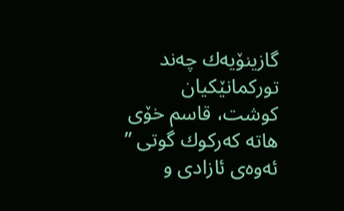گازینۆیه‌ك چه‌ند توركمانێكیان كوشت، قاسم خۆى هاته‌ كه‌ركوك گوتى ” ئه‌وه‌ى ئازادى و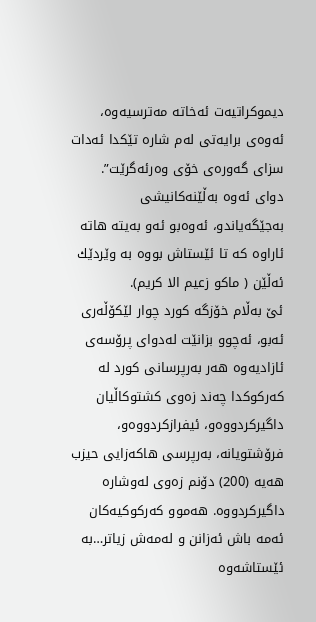دیموكراتیه‌ت ئه‌خاته‌ مه‌ترسیه‌وه‌، ئه‌وه‌ى برایه‌تى له‌م شاره‌ تێكدا ئه‌دات سزاى گه‌وره‌ى خۆى وه‌رئه‌گرێت”. دواى ئه‌وه‌ به‌ڵێنه‌كانیشى به‌جێگه‌یاندو، ئه‌وه‌بو ئه‌و به‌یته‌ هاته‌ ئاراوه‌ كه‌ تا ئێستاش بووه‌ به‌ وێردێك ئه‌ڵێن ( ماكو زعیم الا كریم).
ئێ به‌ڵام خۆزگه‌ كورد چوار لێكۆڵه‌رى ئه‌بو، ئه‌چوو بزانێت له‌دواى پرۆسه‌ى ئازادیه‌وه‌ هه‌ر به‌رپرسانى كورد له‌ كه‌ركوكدا چه‌ند زه‌وى كشتوكاڵیان داگیركردووه‌و، ئیفرازكردووه‌و، فرۆشتویانه‌، به‌رپرسى هاكه‌زایی حیزب هه‌یه‌ (200) دۆنم زه‌وى له‌وشاره‌ داگیركردووه‌. هه‌موو كه‌ركوكیه‌كان ئه‌مه‌ باش ئه‌زانن و له‌مه‌ش زیاتر…به‌ ئێستاشه‌وه‌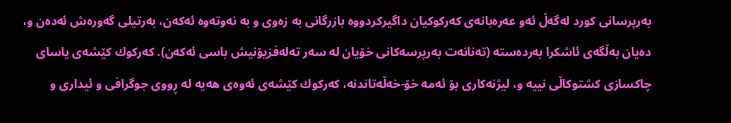به‌رپرسانى كورد له‌گه‌ڵ ئه‌و عه‌ره‌بانه‌ى كه‌ركوكیان داگیركردووه‌ بازرگانى به‌ زه‌وى و به‌ نه‌وته‌وه‌ ئه‌كه‌ن، به‌رتیلى گه‌وره‌ش ئه‌ده‌ن و، ده‌یان به‌ڵگه‌ى ئاشكرا به‌رده‌سته‌ (ته‌نانه‌ت به‌رپرسه‌كانى خۆیان له‌ سه‌ر ته‌له‌فزیۆنیش باسى ئه‌كه‌ن). كه‌ركوك كێشه‌ى یاساى چاكسازى كشتوكاڵى نییه‌ و، لیژنه‌كارى بۆ ئه‌مه‌ خۆ-خه‌ڵه‌تاندنه‌، كه‌ركوك كێشه‌ى ئه‌وه‌ى هه‌یه‌ له‌ ڕووى جوگرافى و ئیدارى و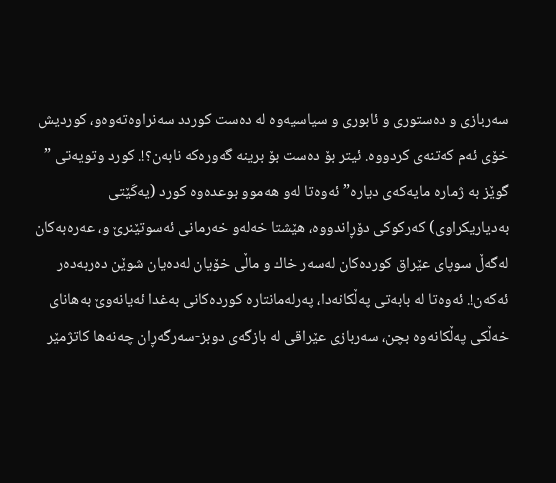سه‌ربازى و ده‌ستورى و ئابورى و سیاسیه‌وه‌ له‌ ده‌ست كوردد سه‌نراوه‌ته‌وه‌و، كوردیش خۆى ئه‌م كه‌تنه‌ى كردووه‌. ئیتر بۆ ده‌ست بۆ برینه‌ گه‌وره‌كه‌ نابه‌ن؟!. كورد وتویه‌تى ” گوێز به‌ ژماره‌ مایه‌كه‌ى دیاره‌” ئه‌وه‌تا له‌و هه‌موو بوعده‌وه‌ كورد (یه‌كَێتى به‌دیاریكراوى) كه‌ركوكى دۆڕاندووه‌، هێشتا خه‌له‌و خه‌رمانى ئه‌سوتێنرێ و، عه‌ره‌به‌كان له‌گه‌ڵ سوپاى عێراق كورده‌كان له‌سه‌ر خاك و ماڵى خۆیان له‌ده‌یان شوێن ده‌ربه‌ده‌ر ئه‌كه‌ن!. ئه‌وه‌تا له‌ بابه‌تى په‌ڵكانه‌دا، په‌رله‌مانتاره‌ كورده‌كانى به‌غدا ئه‌یانه‌وێ به‌هاناى خه‌ڵكى په‌ڵكانه‌وه‌ بچن، سه‌ربازى عێراقى له‌ بازگه‌ى دوبز-سه‌رگه‌ڕان چه‌نه‌ها كاتژمێر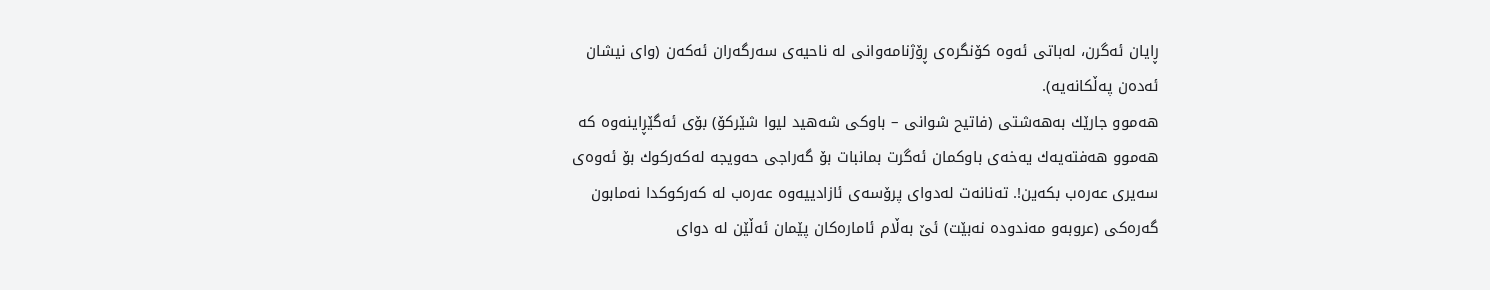ڕایان ئه‌گرن، له‌باتى ئه‌وه‌ كۆنگره‌ى ڕۆژنامه‌وانى له‌ ناحیه‌ى سه‌رگه‌ران ئه‌كه‌ن (واى نیشان ئه‌ده‌ن په‌ڵكانه‌یه‌).
هه‌موو جارێك به‌هه‌شتى (فاتیح شوانى – باوكى شه‌هید لیوا شێركۆ) بۆى ئه‌گێڕاینه‌وه‌ كه هه‌موو هه‌فته‌یه‌ك یه‌خه‌ى باوكمان ئه‌گرت بمانبات بۆ گه‌راجى حه‌ویجه‌ له‌كه‌ركوك بۆ ئه‌وه‌ى سه‌یرى عه‌ره‌ب بكه‌ین!. ته‌نانه‌ت له‌دواى پرۆسه‌ى ئازادییه‌وه‌ عه‌ره‌ب له‌ كه‌ركوكدا نه‌مابون گه‌ره‌كى (عروبه‌و مه‌ندوده‌ نه‌بێت) ئێ به‌ڵام ئاماره‌كان پێمان ئه‌ڵێن له‌ دواى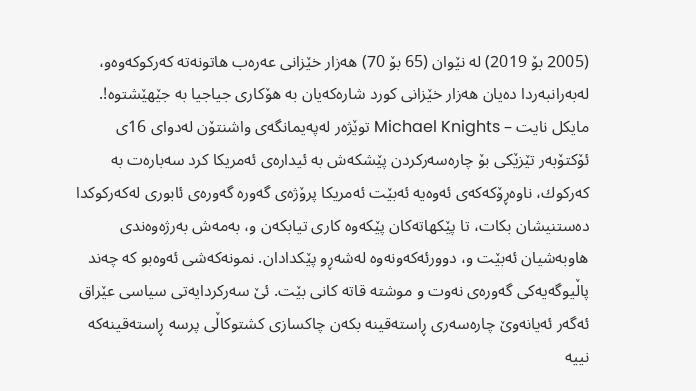(2005 بۆ 2019) له‌ نێوان (65 بۆ 70) هه‌زار خێزانى عه‌ره‌ب هاتونه‌ته‌ كه‌ركوكه‌وه‌و، له‌به‌رانبه‌ردا ده‌یان هه‌زار خێزانى كورد شاره‌كه‌یان به‌ هۆكارى جیاجیا به‌ جێهێشتوه‌!.
مایكل نایت – Michael Knights توێژه‌ر له‌په‌یمانگه‌ى واشنتۆن له‌دواى 16ى ئۆكتۆبه‌ر تێزێكى بۆ چاره‌سه‌ركردن پێشكه‌ش به‌ ئیداره‌ى ئه‌مریكا كرد سه‌باره‌ت به‌ كه‌ركوك، ناوه‌ڕۆكه‌كه‌ى ئه‌وه‌یه‌ ئه‌بێت ئه‌مریكا پرۆژه‌ى گه‌وره‌ گه‌وره‌ى ئابورى له‌كه‌ركوكدا ده‌ستنیشان بكات، تا پێكهاته‌كان پێكه‌وه‌ كارى تیابكه‌ن و، به‌مه‌ش به‌رژه‌وه‌ندى هاوبه‌شیان ئه‌بێت و، دوورئه‌كه‌ونه‌وه‌ له‌شه‌ڕو پێكدادان. نمونه‌كه‌شى ئه‌وه‌بو كه‌ چه‌ند پاڵیوگه‌یه‌كى گه‌وره‌ى نه‌وت و موشته قاته كانى بێت. ئێ سه‌ركردایه‌تى سیاسى عێراق ئه‌گه‌ر ئه‌یانه‌وێ چاره‌سه‌رى ڕاسته‌قینه‌ بكه‌ن چاكسازى كشتوكاڵى پرسه‌ ڕاسته‌قینه‌كه‌ نییه‌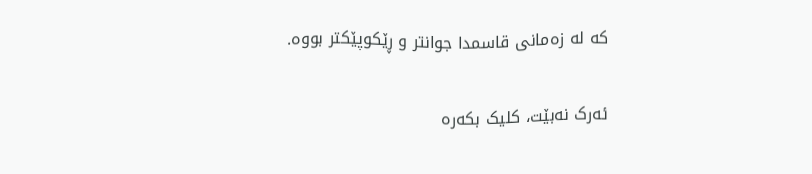كه‌ له‌ زه‌مانى قاسمدا جوانتر و ڕێكوپێكتر بووه‌.

ئەرک نەبێت، کلیک بکەرە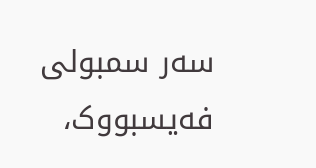سەر سمبولی فەیسبووک،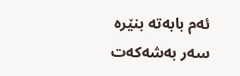ئەم بابەتە بنێرە سەر بەشەکەت